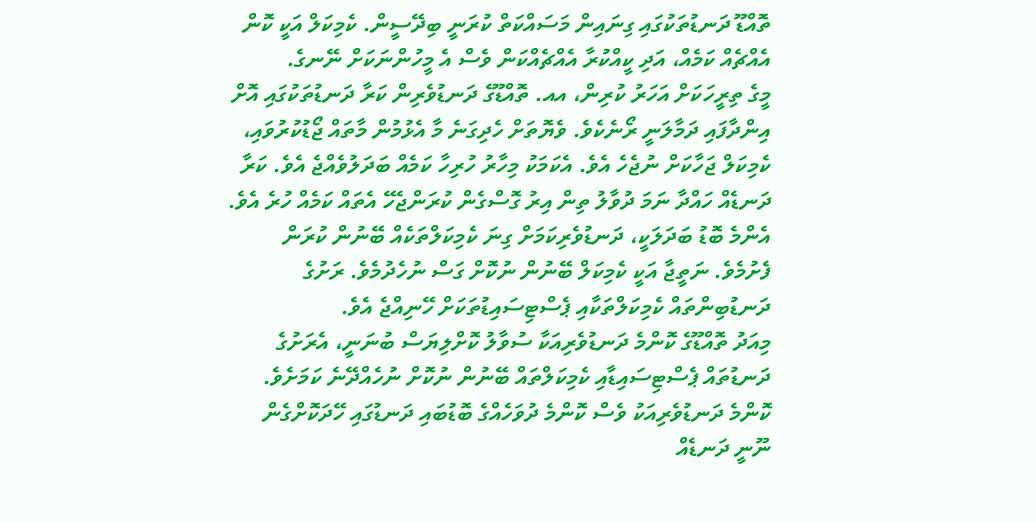ތޮއްޑޫ ދަނޑުތަކުގައި ގިނައިން މަސައްކަތް ކުރަނީ ބިދޭސީން. ކެމިކަލް އަކީ ކޮން އެއްޗެއް ކަމެއް، އަދި ކީއްކުރާ އެއްޗެއްކަން ވެސް އެ މީހުންނަކަށް ނޭނގެ.
މީގެ ތިރީހަކަށް އަހަރު ކުރިން، އއ. ތޮއްޑޫގެ ދަނޑުވެރިން ކަރާ ދަނޑުތަކުގައި އޮށް އިންދާފައި ދަމާލަނީ ރޯނެކެވެ. ވެޔޮތަށް ހެދިގަނެ މާ އެޅުމުން މާތައް ޖޯޑުކުރުވައި، ކެމިކަލް ޖަހާކަށް ނުޖެހެ އެވެ. އެކަމަކު މިހާރު ހުރިހާ ކަމެއް ބަދަލުވެއްޖެ އެވެ. ކަރާ ދަނޑެއް ހައްދާ ނަމަ ދުވާލު ތިން އިރު ގޮސްގެން ކުރަންޖެހޭ އެތައް ކަމެއް ހުރެ އެވެ.
އެންމެ ބޮޑު ބަދަލަކީ، ދަނޑުވެރިކަމަށް ގިނަ ކެމިކަލްތަކެއް ބޭނުން ކުރަން ފެށުމެވެ. ނަތީޖާ އަކީ ކެމިކަލް ބޭނުން ނުކޮށް ގަސް ނުހެދުމެވެ. ރަށުގެ ދަނޑުބިންތައް ކެމިކަލްތަކާއި ޕެސްޓިސައިޑުތަކަށް ހޭނިއްޖެ އެވެ.
މިއަދު ތޮއްޑޫގެ ކޮންމެ ދަނޑުވެރިއަކާ ސުވާލު ކޮށްލިޔަސް ބުނަނީ، އެރަށުގެ ދަނޑުތައް ޕެސްޓިސައިޑާއި ކެމިކަލްތައް ބޭނުން ނުކޮށް ނުހެއްދޭނެ ކަމަށެވެ. ކޮންމެ ދަނޑުވެރިއަކު ވެސް ކޮންމެ ދުވަހެއްގެ ބޮޑުބައި ދަނޑުގައި ހޭދަކޮށްގެން ނޫނީ ދަނޑެއް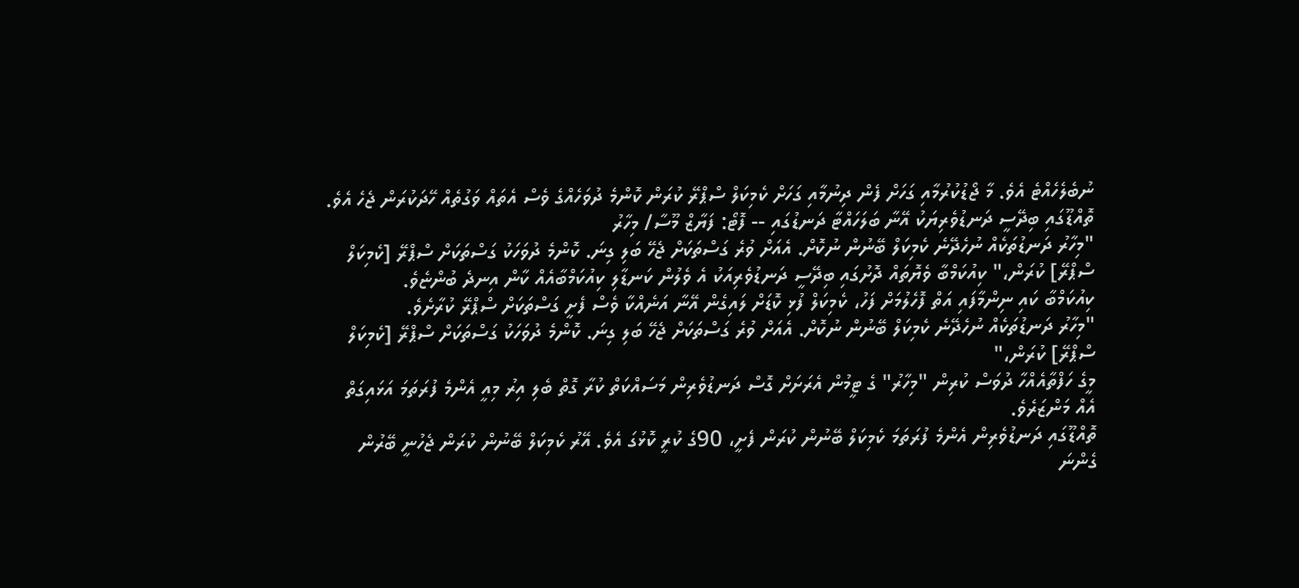ނުބެލެހެއްޓެ އެވެ. މާ ޖޯޑުކުރުމާއި ގަހަށް ފެން ދިނުމާއި ގަހަށް ކެމިކަލް ސްޕްރޭ ކުރަން ކޮންމެ ދުވަހެއްގެ ވެސް އެތައް ވަގުތެއް ހޭދަކުރަން ޖެހެ އެވެ.
ތޮއްޑޫގައި ބިދޭސީ ދަނޑުވެރިޔަކު އޭނާ ބަލަހައްޓާ ދަނޑުގައި -- ފޮޓޯ: ފަޔާޒް މޫސާ/ މިހާރު
"މިހާރު ދަނޑުތަކެއް ނުހެދޭނެ ކެމިކަލް ބޭނުން ނުކޮށް. އެއަށް ވުރެ ގަސްތަކަށް ޖެހޭ ބަލި ގިނަ. ކޮންމެ ދުވަހަކު ގަސްތަކަށް ސްޕްރޭ [ކެމިކަލް ސްޕްރޭ] ކުރަން،" ކިއުކަމްބާ ވެޔޮތައް ދޮށުގައި ބިދޭސީ ދަނޑުވެރިއަކު އެ ވެލުން ކަނޑާލި ކިއުކަމްބާއެއް ކާން އިނދެ ބުންޏެވެ.
ކިއުކަމްބާ ކައި ނިންމާފައި އަތް ފޮހެލުމަށް ފަހު، ކެމިކަލް ފުޅި ކޮޑަށް ލައިގެން އޭނާ އަނެއްކާ ވެސް ފެށީ ގަސްތަކަށް ސްޕްރޭ ކުރާށެވެ.
"މިހާރު ދަނޑުތަކެއް ނުހެދޭނެ ކެމިކަލް ބޭނުން ނުކޮށް. އެއަށް ވުރެ ގަސްތަކަށް ޖެހޭ ބަލި ގިނަ. ކޮންމެ ދުވަހަކު ގަސްތަކަށް ސްޕްރޭ [ކެމިކަލް ސްޕްރޭ] ކުރަން،"
މީގެ ހަފްތާއެއްހާ ދުވަސް ކުރިން "މިހާރު" ގެ ޓީމުން އެރަށަށް ގޮސް ދަނޑުވެރިން މަސައްކަތް ކުރާ ގޮތް ބެލި އިރު މިއީ އެންމެ ފުރަތަމަ އަޅައިގަތް އެއް މަންޒަރެވެ.
ތޮއްޑޫގައި ދަނޑުވެރިން އެންމެ ފުރަތަމަ ކެމިކަލް ބޭނުން ކުރަން ފެށީ، 90ގެ ކުރީ ކޮޅުގަ އެވެ. އޭރު ކެމިކަލް ބޭނުން ކުރަން ޖެހުނީ ބޭރުން ގެންނަ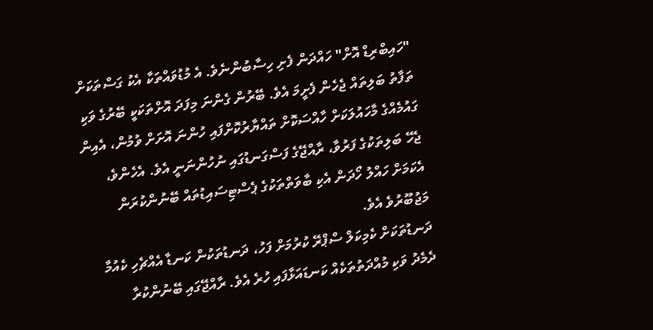"ހައިބްރިޑް އޮށް" ހައްދަން ފެށި ހިސާބުންނެވެ. އެ މުޑުވައްތަކާ އެކު ގަސްތަކަށް ތަފާތު ބަލިތައް ޖެހެން ފެށީމަ އެވެ. ބޭރުން ގެންނަ މިފަދަ އޮށްތަކަކީ ބޭރުގެ ވަކި ގައުމެއްގެ މާހައުލަކަށް ހާއްސަކޮށް ތައްޔާރުކޮށްފައި ހުންނަ އޮށަށް ވުމުން، އެއިން ޖެހޭ ބަލިތަކުގެ ފަރުވާ، ރާއްޖޭގެ ފަސްގަނޑުގައި ނުހުންނަނީ އެވެ. އެހެންވެ، އެކަމަށް ހައްލު ހޯދަން އެކި ބާވަތްތަކުގެ ޕެސްޓިސައިޑުތައް ބޭނުންކުރަން މަޖުބޫރުވެ އެވެ.
ދަނޑުތަކަށް ކެމިކަލް ސްޕްރޭ ކުރުމަށް ފަހު، ދަނޑުތަކުން ކަނޑާ އެއްޗެހި ކެއުމާ ދެމެދު ވަކި މުއްދަތުތަކެއް ކަނޑައަޅާފައި ހުރެ އެވެ. ރާއްޖޭގައި ބޭނުންކުރާ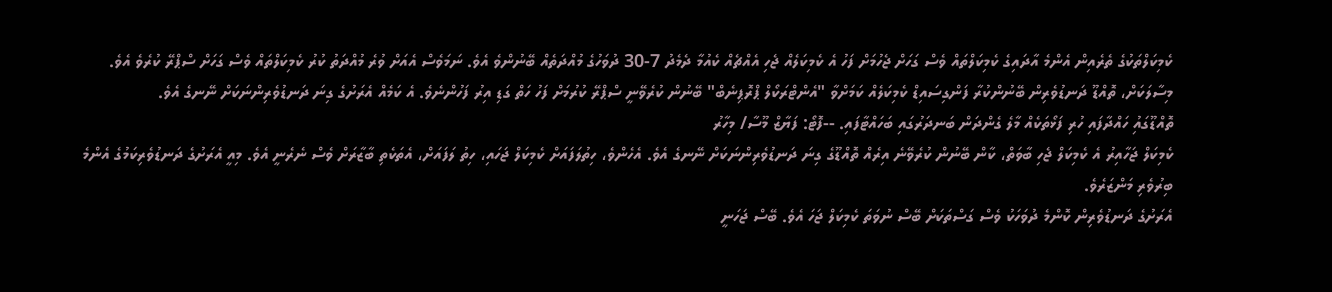ކެމިކަލްތަކުގެ ތެރެއިން އެންމެ އާދައިގެ ކެމިކަލްތައް ވެސް ގަހަށް ޖެހުމަށް ފަހު އެ ކެމިކަލެއް ޖެހި އެއްޗެއް ކެއުމާ ދެމެދު 7-30 ދުވަހުގެ މުއްދަތެއް ބޭނުންވެ އެވެ. ނަމަވެސް އެއަށް ވުރެ މުއްދަތު ކުރު ކެމިކަލްތައް ވެސް ގަހަށް ސްޕްރޭ ކުރެވެ އެވެ. މިސާލަކަށް، ތޮއްޑޫ ދަނޑުވެރިން ބޭނުންކުރާ ފަންގިސައިޑް ކެމިކަލެއް ކަމަށްވާ "އެންޓްރަކޯލް ޕްރޮޕިނެބް" ބޭނުން ކުރެވޭނީ ސްޕްރޭ ކުރުމަށް ފަހު ހަތް ގަޑި އިރު ފަހުންނެވެ. އެ ކަމެއް އެރަށުގެ ގިނަ ދަނޑުވެރިންނަކަށް ނޭނގެ އެވެ.
ތޮއްޑޫގައިު ހައްދާފައި ހުރި ފަޅޯތަކެއް މާލެ ގެންދަން ބަނދަރުގައި ބަހައްޓާފައި. --ފޮޓޯ: ފަޔާޒް މޫސާ/ މިހާރު
ކެމިކަލް ޖަހާއިރު އެ ކެމިކަލް ޖެހި ބާވަތް، ކާން ބޭނުން ކުރެވޭނެ އިރެއް ތޮއްޑޫގެ ގިނަ ދަނޑުވެރިންނަކަށް ނޭނގެ އެވެ. އެހެންވެ، ހިތުލަފައަށް ކެމިކަލް ޖަހައި، ހިތު ލަފައަށް، އެތަކެތި ބާޒާރަށް ވެސް ނެރެނީ އެވެ. މިއީ އެރަށުގެ ދަނޑުވެރިކަމުގެ އެންމެ ބިރުވެރި މަންޒަރެވެ.
އެރަށުގެ ދަނޑުވެރިން ކޮންމެ ދުވަހަކު ވެސް ގަސްތަކަށް ބޭސް ނުވަތަ ކެމިކަލް ޖަހަ އެވެ. ބޭސް ޖަހަނީ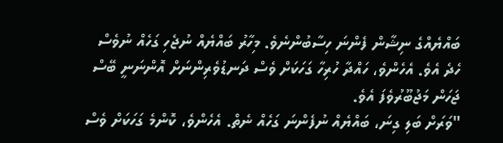ބައްޔެއްގެ ނިޝާން ފެންނަ ހިސާބުންނެވެ. މިހާރު ބައްޔެއް ނުޖެހި ގަހެއް ނުވެސް ހެދެ އެވެ. އެހެންވެ، ހައްދާ ހުރިހާ ގަހަކަށް ވެސް ދަނޑުވެރިންނަށް އޮންނަނީ ބޭސް ޖަހަން މަޖުބޫރުވެފަ އެވެ.
"ވަރަށް ބަލި ގިނަ، ބައްޔެއް ނުފެންނަ ގަހެއް ނެތް. އެހެންވެ، ކޮންމެ ގަހަކަށް ވެސް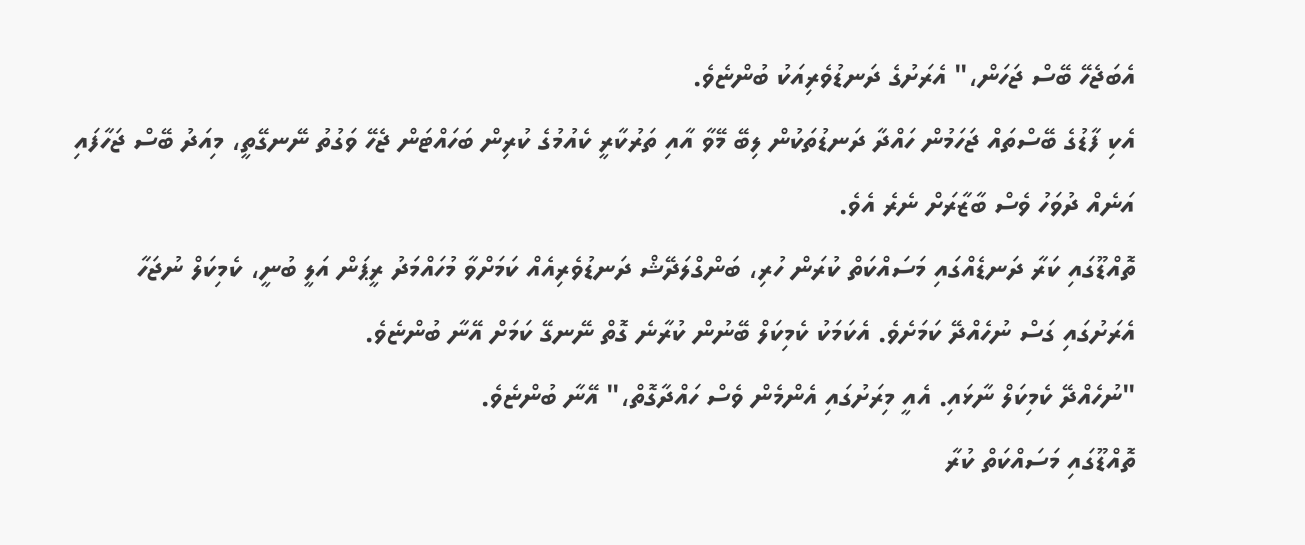އެބަޖެހޭ ބޭސް ޖަހަން،" އެރަށުގެ ދަނޑުވެރިއަކު ބުންޏެވެ.
އެކި ފާޑުގެ ބޭސްތައް ޖަހަމުން ހައްދާ ދަނޑުތަކުން ލިބޭ މޭވާ އާއި ތަރުކާރީ ކެއުމުގެ ކުރިން ބަހައްޓަން ޖެހޭ ވަގުތު ނޭނގޭތީ، މިއަދު ބޭސް ޖަހާފައި އަނެއް ދުވަހު ވެސް ބާޒާރަށް ނެރެ އެވެ.
ތޮއްޑޫގައި ކަރާ ދަނޑެއްގައި މަސައްކަތް ކުރަން ހުރި، ބަންގްލަދޭޝް ދަނޑުވެރިއެއް ކަމަށްވާ މުހައްމަދު ރީޕަން އަލީ ބުނީ، ކެމިކަލް ނުޖަހާ އެރަށުގައި ގަސް ނުހެއްދޭ ކަމަށެވެ. އެކަމަކު ކެމިކަލް ބޭނުން ކުރާނެ ގޮތް ނޭނގޭ ކަމަށް އޭނާ ބުންޏެވެ.
"ނުހެއްދޭ ކެމިކަލް ނާޅައި. އެއީ މިރަށުގައި އެންމެން ވެސް ހައްދާގޮތް،" އޭނާ ބުންޏެވެ.
ތޮއްޑޫގައި މަސައްކަތް ކުރާ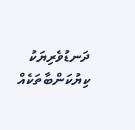ދަނޑުވެރިޔަކު ކިޔުކަންބާތަކެއް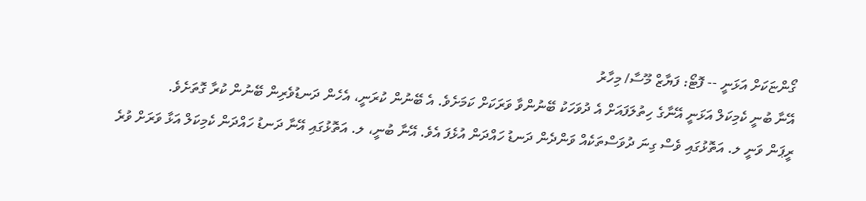ގޯންޏަކަށް އަޅަނީ -- ފޮޓޯ: ފަޔާޒް މޫސާ/ މިހާރު
އޭނާ ބުނީ ކެމިކަލް އަޅަނީ އޭނާގެ ހިތުލަފައަށް އެ ދުވަހަކު ބޭނުންވާ ވަރަކަށް ކަމަށެވެ. އެ ބޭނުން ކުރަނީ، އެހެން ދަނޑުވެރިން ބޭނުން ކުރާ ގޮތަށެވެ.
ރީޕަން ވަނީ ލ. އަތޮޅުގައި ވެސް ގިނަ ދުވަސްތަކެއް ވަންދެން ދަނޑު ހައްދަން އުޅެފަ އެވެ. އޭނާ ބުނީ، ލ. އަތޮޅުގައި އޭނާ ދަނޑު ހައްދަން ކެމިކަލް އަޅާ ވަރަށް ވުރެ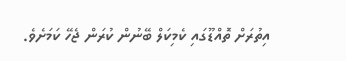އިތުރަށް ތޮއްޑޫގައި ކެމިކަލް ބޭނުން ކުރަން ޖެހޭ ކަމަށެވެ.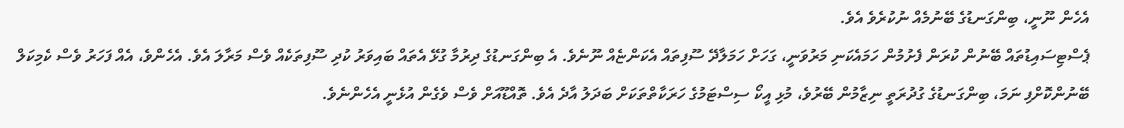އެހެން ނޫނީ، ބިންގަނޑުގެ ބޭނުމެއް ނުކުރެވެ އެވެ.
ޕެސްޓިސައިޑުތައް ބޭނުން ކުރަން ފެށުމުން ހަމައެކަނި މަރުވަނީ، ގަހަށް ހަމަލާދޭ ސޫފިތައް އެކަންޏެއް ނޫނެވެ. އެ ބިންގަނޑުގެ ދިރުމާ ގުޅޭ އެތައް ބައިވަރު ކުދި ސޫފިތަކެއް ވެސް މަރާލަ އެވެ. އެހެންވެ، އެއް ފަހަރު ވެސް ކެމިކަލް ބޭނުންކޮށްފި ނަމަ، ބިންގަނޑުގެ ގުދުރަތީ ނިޒާމުން ބޭރުވެ، މުޅި އީކޯ ސިސްޓަމުގެ ހަރަކާތްތަކަށް ބަދަލު އާދެ އެވެ. ތޮއްޑޫއަށް ވެސް ވެގެން އުޅެނީ އެހެންނެވެ.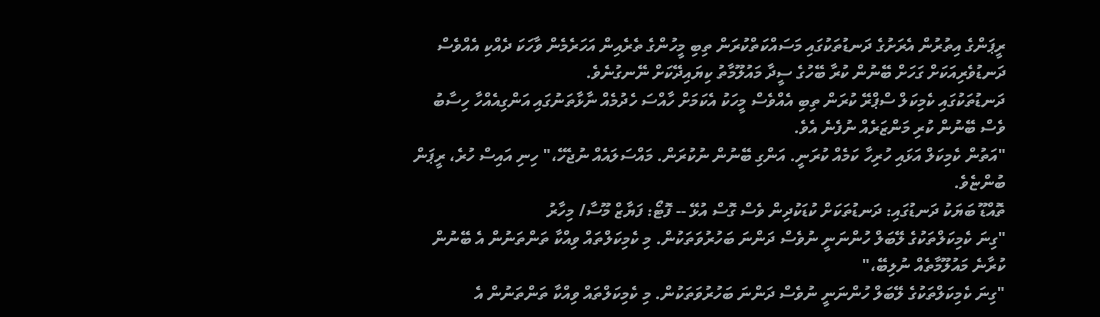ރީޕަންގެ އިތުރުން އެރަށުގެ ދަނޑުތަކުގައި މަސައްކަތްކުރަން ތިބި މީހުންގެ ތެރެއިން އަހަރެމެން ވާހަކަ ދެއްކި އެއްވެސް ދަނޑުވެރިއަކަށް ގަހަށް ބޭނުން ކުރާ ބޭހުގެ ސީދާ މައުލޫމާތު ކިޔައިދޭކަށް ނޭނގުނެވެ.
ދަނޑުތަކުގައި ކެމިކަލް ސްޕްރޭ ކުރަން ތިބި އެއްވެސް މީހަކު އެކަމަށް ހާއްސަ ހެދުމެއް ނާޅާތަނުގައި އަންގިއެއްހާ ހިސާބު ވެސް ބޭނުން ކުރި މަންޒަރެއް ނުފެނެ އެވެ.
"އަތުން ކެމިކަލް އަޅައި ހުރިހާ ކަމެއް ކުރަނީ. އަންގި ބޭނުން ނުކުރަން. މައްސަލައެއް ނުޖެހޭ،" ހިނި އައިސް ހުރެ، ރީޕަން ބުންޏެވެ.
ތޮއްޑޫ ބަޔަކު ދަނޑުގައި: ދަނޑުތަކަށް ކުޑަކުދިން ވެސް ގޮސް އުޅޭ -- ފޮޓޯ: ފަޔާޒް މޫސާ/ މިހާރު
"ގިނަ ކެމިކަލްތަކުގެ ލޭބަލް ހުންނަނީ ނުވެސް ދަންނަ ބަހުރުވަތަކުން. މި ކެމިކަލްތައް ވިއްކާ ތަންތަނުން އެ ބޭނުން ކުރާނެ މައުލޫމާތެއް ނުލިބޭ،"
"ގިނަ ކެމިކަލްތަކުގެ ލޭބަލް ހުންނަނީ ނުވެސް ދަންނަ ބަހުރުވަތަކުން. މި ކެމިކަލްތައް ވިއްކާ ތަންތަނުން އެ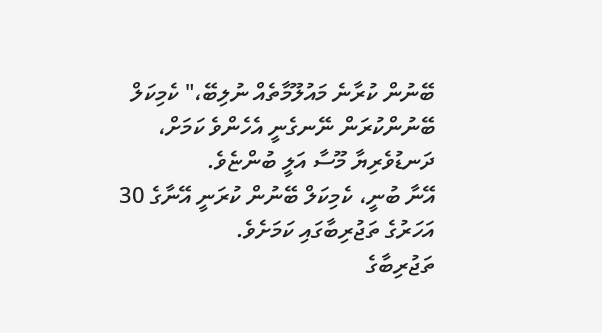ބޭނުން ކުރާނެ މައުލޫމާތެއް ނުލިބޭ،" ކެމިކަލް ބޭނުންކުރަން ނޭނގެނީ އެހެންވެ ކަމަށް، ދަނޑުވެރިޔާ މޫސާ އަލީ ބުންޏެވެ.
އޭނާ ބުނީ، ކެމިކަލް ބޭނުން ކުރަނީ އޭނާގެ 30 އަހަރުގެ ތަޖުރިބާގައި ކަމަށެވެ.
ތަޖުރިބާގެ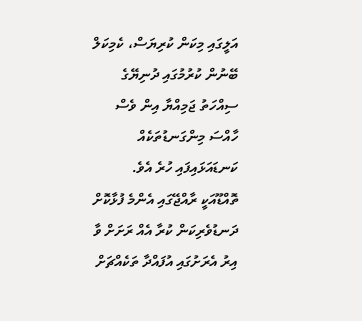އަލީގައި މިކަން ކުރިޔަސް، ކެމިކަލް ބޭނުން ކުރުމުގައި ދުނިޔޭގެ ސިއްހަތު ޖަމިއްޔާ އިން ވެސް ހާއްސަ މިންގަނޑުތަކެއް ކަނޑައަޅައިފައި ހުރެ އެވެ.
ތޮއްޑޫއަކީ ރާއްޖޭގައި އެންމެ ފުޅާކޮށް ދަނޑުވެރިކަން ކުރާ އެއް ރަށަށް ވާ އިރު އެރަށުގައި އުފައްދާ ތަކެއްޗަށް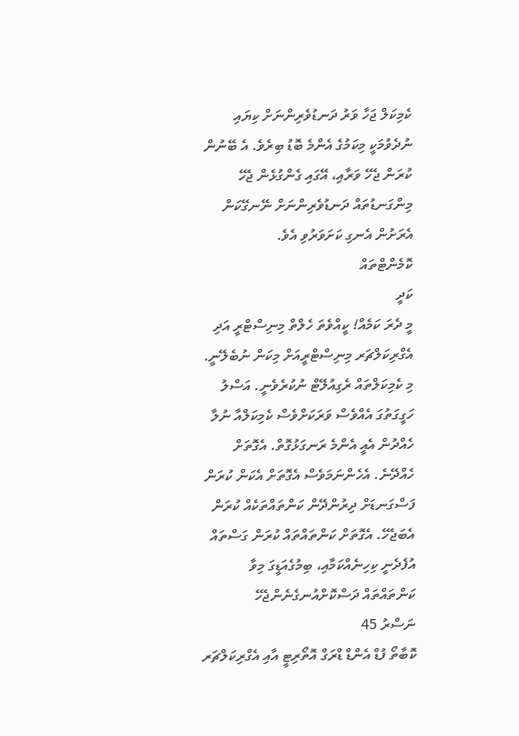ކެމިކަލް ޖަހާ ވަރު ދަނޑުވެރިންނަށް ކިޔައި ނުދެވުމަކީ މިކަމުގެ އެންމެ ބޮޑު ބިރެވެ. އެ ބޭނުން ކުރަން ޖެހޭ ވަރާއި، އޭގައި ގެންގުޅެން ޖެހޭ މިންގަނޑުތައް ދަނޑުވެރިންނަށް ނޭނގޭކަން އެރަށުން އެނގި ކަށަވަރުވި އެވެ.
ކޮމެންޓްތައް
ކަދީ
މީ ދެރަ ކަމެއް! ކީއްވެތަ ހެލްތް މިނިސްޓްރީ އަދި އެގްރިކަލްޗަރ މިނިސްޓްރީއަށް މިކަން ނުބެލޭނީ. މި ކެމިކަލްތައް ރެގިއުލޭޓް ނުކުރެވެނީ. އަސްލު ހަގީގަތުގަ އެއްވެސް ވަރަކަށްވެސް ކެމިކަލްއާ ނުލާ ހެއްދުން އެއީ އެންމެ ރަނގަޅުގޮތް. އެގޮތަށް ހެއްދޭނެ. އެހެންނަމަވެސް އެގޮތަށް އެކަން ކުރަން ފަސްގަނޑަށް ދިރުންދޭން ކަންތައްތަކެއް ކުރަން އެބަޖެހޭ. އެގޮތަށް ކަންތައްތައް ކުރަން ގަސްތައް އުފެދެނީ ކިހިނެއްކަމާއި، ބިމުގެއަޑީގަ މިވާ ކަންތައްތައް ދަސްކޮށްއުނގެނެންޖެހޭ
ނަސްރު 45
ކޮބާތޯ ފުޑް އެންޑް ޑްރަގް އޮތޯރިޓީ އާއި އެގްރިކަލްޗަރ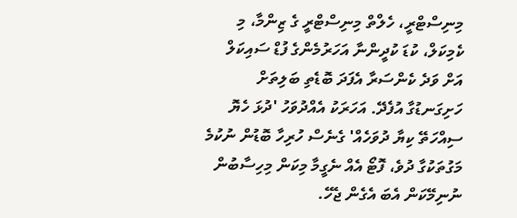މިނިސްޓްރީ، ހެލްތް މިނިސްޓްރީ ގެ ޒިންމާ، މި ކެމިކަލް، ކުޑަ ކުދީންނާ އަހަރުމެންގެ ފުޑް ސައިކަލް އަށް ވަދެ ކެންސަރާ އެފަދަ ބޮޑެތި ބަލިތަށް ހަށިގަނޑުގާ އުފެދޭ. އަހަރަކު އެއްދުވަހު 'ދުޅަ ހެޔޮ ސިއްހަތޭ ކިޔާ ދުވަހެއް' ގެނެސް ހުރިހާ ބޮޑުން ނުކުމެ މަގުތަކުގާ ދުވެ، ފޮޓޯ އެއް ނެގީމާ މިކަން މިހިސާބުން ނުނިމޭކަން އެބަ އެގެން ޖެހޭ.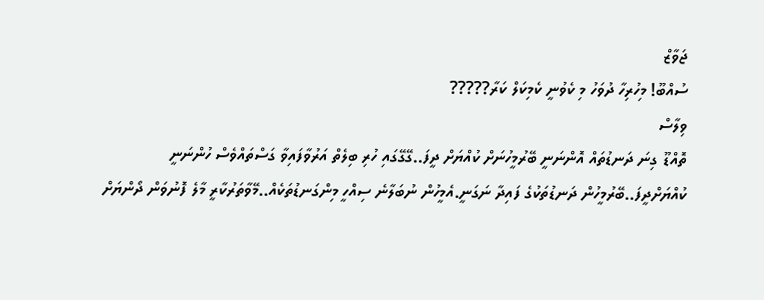ޖަވާޒް
ސުއްބޫ! މިހުރިހާ ދުވަހު މި ކެވުނީ ކެމިކަލް ކަރާ?????
ވިލާސް
ތޮއްޑޫ ގިނަ ދަނޑުތައް އޮންނަނީ ބޭރުމީހުނަށް ކުއްޔަށް ދީފަ..ގޭގޭގައި ހުރި ބިލެތް އަރުވާފައިވާ ގަސްތައްވެސް ހުންނަނީ ކުއްޔަށްދީފަ..ބޭރުމީހުން ދަނޑުތަކުގެ ފައިދާ ނަގަނީ.އެމީހުން ނުބަލާނެ ސިއްހީ މިންގަނޑުތަކެއް..މޭވާތަރުކާރީ މާލެ ފޮނުވަން ދޯންޔަށް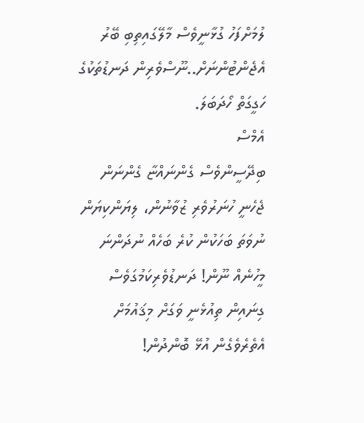ލުމަށްފަހު ގުޅާނީވެސް މާލޭގައިތިބި ބޭރު އެޖެންޓުންނަށް..ނޫސްވެރިން ދަނޑުތަކުގެ ހަގީގަތް ހޯދަބަލަ.
އެމްސް
ބިދޭސީންވެސް ގެންނައްޏާ ގެންނަން ޖެހެނީ ހުނަރުވެރި ޒުވާނުން، ލިޔަންކިޔަން ނުވަތަ ބަހަކުން ކުރެ ބަހެއް ނުދަންނަ މީހުނެއް ނޫން! ދަނޑުވެރިކަމުގަވެސް ގިނައިން ތިއުޅެނީ ވަގަށް މިޤައުމަށް އެތެރެވެގެން އުޅޭ ބޮންދުން!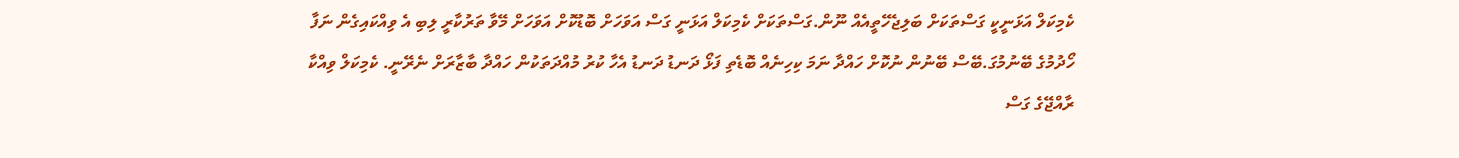ކެމިކަލް އަޅަނީކީ ގަސްތަކަށް ބަލިޖެހޭތީއެއް ނޫން.ގަސްތަކަށް ކެމިކަލް އަޅަނީ ގަސް އަވަހަށް ބޮޑުކޮށް އަވަހަށް މޭވާ ތަރުކާރީ ލިބި އެ ވިއްކައިގެން ނަފާ ހޯދުމުގެ ބޭނުމުގަ.ބޭސް ބޭނުން ނުކޮށް ހައްދާ ނަމަ ކިހިނެއް ބޮޑެތި ފަޅޯ ދަނޑު ދަނޑު އެހާ ކުރު މުއްދަތަކުން ހައްދާ ބާޒާރަށް ނެރޭނީ. ކެމިކަލް ވިއްކާ ރާއްޖޭގެ ގަސް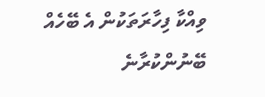ވިއްކާ ފިހާރަތަކުން އެ ބޭހެއް ބޭނުންކުރާނެ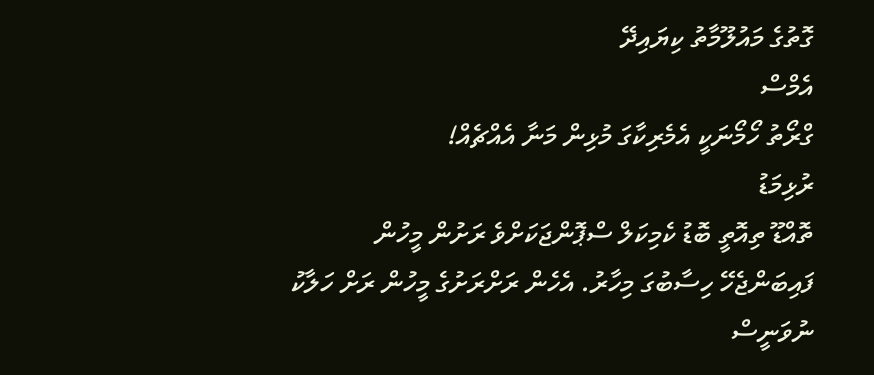ގޮތުގެ މައުލޫމާތު ކިޔައިދޭ
އެމްސް
ގްރޯތު ހޯމޯނަކީ އެމެރިކާގަ މުޅިން މަނާ އެއްޗެއް!
ރުޅިމަޑު
ތޮއްޑޫ ތިއޮތީ ބޮޑު ކެމިކަލް ސްޕޮންޖަކަށްވެ ރަށުން މީހުން ފައިބަންޖެހޭ ހިސާބުގަ މިހާރު. އެހެން ރަށްރަށުގެ މީހުން ރަށް ހަލާކު ނުވަނީސް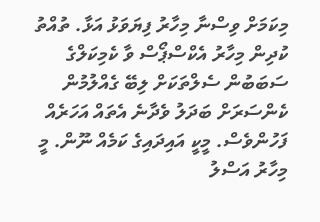މިކަމަށް ވިސްނާ މިހާރު ފިޔަވަޅު އަޅާ. ތުއްތު ކުދިން މިހާރު އެކްސްޕޯސް ވާ ކެމިކަލްގެ ސަބަބުން ސެލްތަކަށް ލިބޭ ގެއްލުމުން ކެންސަރަށް ބަދަލު ވެދާނެ އެތައް އަހަރެއް ފަހުންވެސް. މީކީ އައިދައިގެ ކަމެއް ނޫން. މީ މިހާރު އަސްލު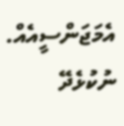އެމަޖަންސީއެއް. ނުކުޅެދޭ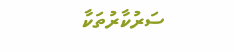ސަރުކާރުތަކާ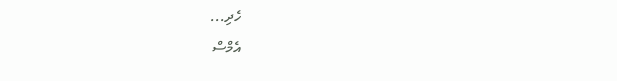ހެދި...
އެމްސް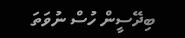ބިދޭސީން ހުސް ނުވަތަ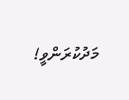މަދުކުރަންވީ!